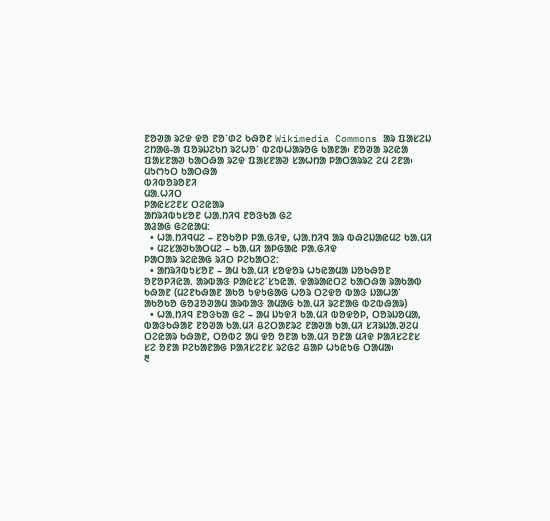ᱱᱚᱣᱟ ᱨᱮᱫ ᱫᱚ ᱱᱚᱸᱰᱮ ᱠᱷᱚᱱ Wikimedia Commons ᱟᱨ ᱯᱟᱥᱮᱡ ᱮᱴᱟᱜ-ᱟ ᱯᱚᱨᱡᱮᱠᱴ ᱨᱮᱦᱚᱸ ᱵᱮᱵᱦᱟᱨᱚᱜ ᱠᱟᱱᱟ᱾ ᱱᱚᱣᱟ ᱨᱮᱭᱟ ᱯᱟᱥᱱᱟᱣ ᱠᱟᱛᱷᱟ ᱨᱮᱫ ᱯᱟᱥᱱᱟᱣ ᱥᱟᱦᱴᱟ ᱞᱟᱛᱟᱨᱨᱮ ᱮᱢ ᱮᱱᱟ᱾
ᱢᱩᱬᱩᱛ ᱠᱟᱛᱷᱟ
ᱵᱤᱵᱚᱨᱚᱱᱤ
ᱢᱟᱹᱦᱤᱛ
ᱞᱟᱭᱥᱮᱱᱥ ᱛᱮᱭᱟᱨ
ᱟᱴᱨᱤᱵᱩᱥᱚᱱ ᱦᱟᱹᱴᱤᱧ ᱱᱚᱝᱠᱟ ᱜᱮ
ᱟᱲᱟᱜ ᱜᱮᱭᱟᱢ:
  • ᱦᱟᱹᱴᱤᱧᱢᱮ – ᱱᱚᱠᱚᱞ ᱞᱟᱹᱜᱤᱫ, ᱦᱟᱹᱴᱤᱧ ᱟᱨ ᱵᱷᱮᱡᱟᱭᱢᱮ ᱠᱟᱹᱢᱤ
  • ᱢᱮᱥᱟᱣᱠᱟᱛᱢᱮ – ᱠᱟᱹᱢᱤ ᱟᱞᱜᱟᱭ ᱞᱟᱹᱜᱤᱫ
ᱞᱟᱛᱟᱨ ᱨᱮᱭᱟᱜ ᱨᱤᱛ ᱞᱮᱠᱟᱛᱮ:
  • ᱟᱴᱨᱤᱵᱩᱥᱚᱱ – ᱟᱢ ᱠᱟᱹᱢᱤ ᱥᱚᱫᱚᱨ ᱦᱩᱭᱟᱢᱟ ᱡᱚᱠᱷᱚᱱ ᱚᱱᱚᱞᱤᱭᱟᱹ ᱟᱨᱵᱟᱝ ᱞᱟᱭᱥᱮᱸᱥᱩᱭᱟᱹ ᱫᱟᱨᱟᱭᱛᱮ ᱠᱟᱛᱷᱟ ᱨᱟᱠᱟᱵ ᱠᱷᱟᱱ (ᱢᱮᱱᱠᱷᱟᱱ ᱟᱠᱚ ᱩᱫᱩᱜᱟᱜ ᱦᱚᱨ ᱛᱮᱫᱚ ᱵᱟᱝ ᱡᱟᱦᱟᱸ ᱟᱠᱚᱠᱚ ᱜᱚᱲᱚᱣᱟᱢ ᱟᱨᱵᱟᱝ ᱟᱢᱟᱜ ᱠᱟᱹᱢᱤ ᱨᱮᱱᱟᱜ ᱵᱮᱵᱷᱟᱨ)
  • ᱦᱟᱹᱴᱤᱧ ᱱᱚᱝᱠᱟ ᱜᱮ – ᱟᱢ ᱡᱩᱫᱤ ᱠᱟᱹᱢᱤ ᱵᱚᱫᱚᱞ, ᱛᱚᱨᱡᱚᱢᱟ, ᱵᱟᱝᱠᱷᱟᱱ ᱱᱚᱣᱟ ᱠᱟᱹᱢᱤ ᱪᱮᱛᱟᱱᱨᱮ ᱱᱟᱣᱟ ᱠᱟᱹᱢᱤ ᱥᱤᱨᱡᱟᱹᱣᱮᱢ ᱛᱮᱭᱟᱨ ᱠᱷᱟᱱ, ᱛᱚᱵᱮ ᱟᱢ ᱫᱚ ᱚᱱᱟ ᱠᱟᱹᱢᱤ ᱚᱱᱟ ᱢᱤᱫ ᱞᱟᱤᱥᱮᱱᱥ ᱥᱮ ᱚᱱᱟ ᱞᱮᱠᱟᱱᱟᱜ ᱞᱟᱤᱥᱮᱱᱥ ᱨᱮᱜᱮ ᱪᱟᱞ ᱦᱩᱭᱩᱜ ᱛᱟᱢᱟ᱾
᱓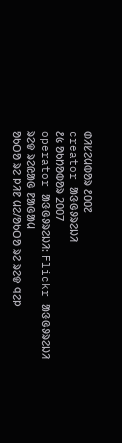ᱰᱤᱥᱮᱢᱵᱚᱨ ᱒᱐᱐᱗
creator ᱟᱝᱜᱽᱨᱮᱡᱤ
᱒᱕ ᱚᱠᱴᱚᱵᱚᱨ 2007
operator ᱟᱝᱜᱽᱨᱮᱡᱤ: Flickr ᱟᱝᱜᱽᱨᱮᱡᱤ
ᱨᱮᱫ ᱨᱮᱭᱟᱜ ᱱᱟᱜᱟᱢ
ᱚᱠᱛᱚ ᱨᱮ ᱞᱤᱱ ᱢᱮ/ᱚᱠᱛᱚ ᱨᱮ ᱨᱮᱫ ᱧᱮᱞ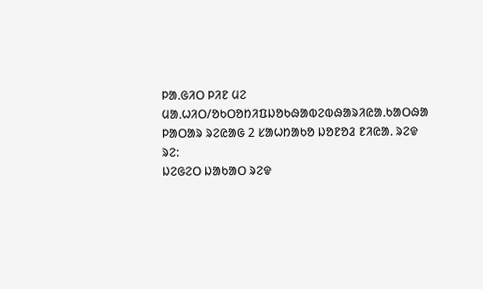ᱞᱟᱹᱜᱤᱛ ᱞᱤᱱ ᱢᱮ
ᱢᱟᱹᱦᱤᱛ/ᱚᱠᱛᱚᱴᱤᱯᱡᱚᱠᱷᱟᱵᱮᱵᱷᱟᱨᱤᱭᱟᱹᱠᱟᱛᱷᱟ
ᱞᱟᱛᱟᱨ ᱨᱮᱭᱟᱜ 2 ᱥᱟᱦᱴᱟᱠᱚ ᱡᱚᱱᱚᱲ ᱱᱤᱭᱟᱹ ᱨᱮᱫ ᱨᱮ:
ᱡᱮᱜᱮᱛ ᱡᱟᱠᱟᱛ ᱨᱮᱫ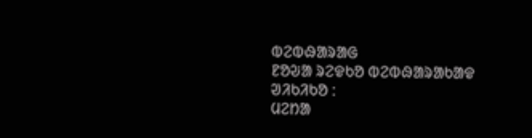ᱵᱮᱵᱷᱟᱨᱟᱜ
ᱱᱚᱶᱟ ᱨᱮᱫᱠᱚ ᱵᱮᱵᱷᱟᱨᱟᱠᱟᱫ ᱣᱤᱠᱤᱠᱚ :
ᱢᱮᱴᱟ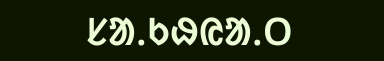ᱥᱟᱹᱠᱷᱭᱟᱹᱛ